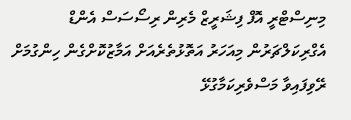މިނިސްޓްރީ އޮފް ފިޝަރީޒް މެރިން ރިސޯސަސް އެންޑް އެގްރިކަލްޗަރުން މިއަހަރު އަތޮޅުތެރެއަށް އަމާޒުކޮށްގެން ހިންގުމަށް ރޭވިފައިވާ މަސްވެރިކަމާގުޅޭ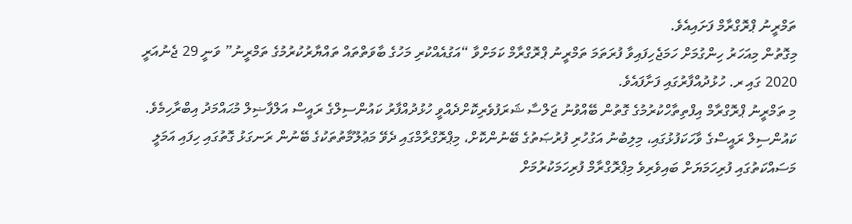ތަމްރީނު ޕްރޮގްރާމް ފަށައިއެވެ.
މިގޮތުން މިއަހަރު ހިންގުމަށް ހަމަޖެހިފައިވާ ފުރަތަމަ ތަމްރީނު ޕްރޮގްރާމް ކަމަށްވާ “އަގުއެއްކުރި މަހުގެ ބާވަތްތައް ތައްޔާރުކުރުމުގެ ތަމްރީނު” ވަނީ 29 ޖެނުއަރީ 2020 ގައި ރ. ހުޅުދުއްފާރުގައި ފަށާފައެވެ.
މި ތަމްރީނު ޕްރޮގްރާމް އިފްތިތާހްކުރުމުގެ ގޮތުން ބޭއްވުނު ޖަލްސާ ޝަރަފުވެރިކޮށްދެއްވީ ހުޅުދުއްފާރު ކައުންސިލްގެ ރައީސް އަލްފާޟިލް މުޙައްމަދު އިބްރާހިމެވެ.
ކައުންސިލް ރައީސްގެ ވާހަކަފުޅުގައި، މިލިބުނު އަގުހުރި ފުރުޞަތުގެ ބޭނުންކޮށް، މިޕްރޮގްރާމްގައި ދެވޭ މަޢުލޫމާތުތަކުގެ ބޭނުން ރަނގަޅު ގޮތުގައި ހިފައި އަމަލީ މަސައްކަތުގައި ފުރިހަމަޔަށް ބައިވެރިވެ މިޕްރޮގްރާމް ފުރިހަމަކުރުމަށް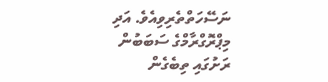ނަސޭހަތްތެރިވިއެވެ. އަދި މިޕްރޮގްރާމްގެ ސަބަބުން ރަށުގައި ތިބެގެން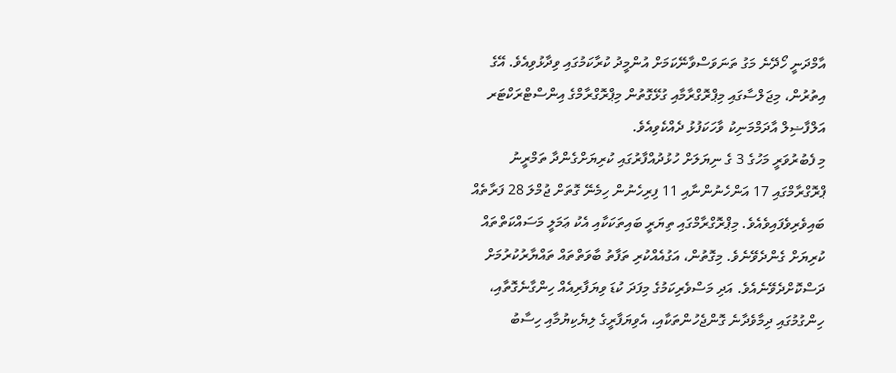އާމްދަނީ ހޯދޭނެ މަގު ތަނަވަސްވާނޭކަމަށް އުންމީދު ކުރާކަމުގައި ވިދާޅުވިއެވެ. އޭގެ އިތުރުން، މިޖަލްސާގައި މިޕްރޮގްރާމާއި ގުޅޭގޮތުން މިޕްރޮގްރާމްގެ އިންސްޓްރަކްޓަރ އަލްފާޟިލް އާދަމްމަނިކު ވާހަކަފުޅު ދެއްކެވިއެވެ.
މި ފެބުރުވަރީ މަހުގެ 3 ގެ ނިޔަލަށް ހުޅުދުއްފާރުގައި ކުރިޔަށްގެންދާ ތަމްރީނު ޕްރޮގްރާމްގައި 17 އަންހެނުންނާއި 11 ފިރިހެނުން ހިމެނޭ ގޮތަށް ޖުމްލަ 28 ފަރާތެއް ބައިވެރިވެފައިވެއެވެ. މިޕްރޮގްރާމްގައި ތިޔަރީ ބައިތަކަކާއި އެކު ޢަމަލީ މަސައްކަތްތައް ކުރިޔަށް ގެންދެވޭނެވެ. މިގޮތުން، އަގުއެއްކުރި ތަފާތު ބާވަތްތައް ތައްޔާރުކުރުމަށް ދަސްކޮށްދެވޭނެއެވެ. އަދި މަސްވެރިކަމުގެ މިފަދަ ކުޑަ ވިޔަފާރިއެއް ހިންގާނެގޮތާއި، ހިންގުމުގައި ދިމާވެދާނެ ގޮންޖެހުންތަކާއި، އެވިޔަފާރީގެ ލިޔެކިޔުމާއި ހިސާބު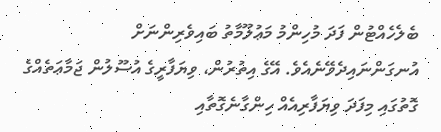ބެލެހެއްޓުން ފަދަ މުހިންމު މަޢުލޫމާތު ބައިވެރިންނަށް އުނގަންނައިދެވޭނެއެވެ. އޭގެ އިތުރުން، ވިޔަފާރީގެ އުސޫލުން ޖަމާޢަތެއްގެ ގޮތުގައި މިފަދަ ވިޔަފާރިއެއް ހިންގާނެގޮތާއި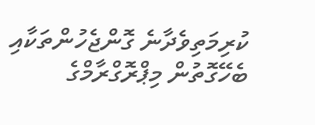ކުރިމަތިވެދާނެ ގޮންޖެހުންތަކާއި ބެހޭގޮތުން މިޕްރޮގްރާމްގެ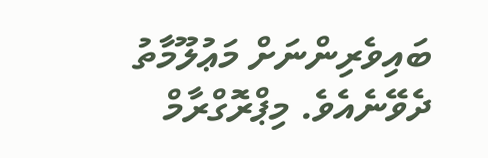ބައިވެރިންނަށް މަޢުލޫމާތު ދެވޭނެއެވެ. މިޕްރޮގްރާމް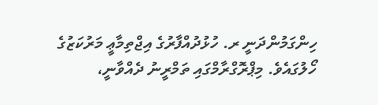ހިންގަމުންދަނީ ރ. ހުޅުދުއްފާރުގެ އިޖްތިމާޢީ މަރުކަޒުގެ ހޯލުގައެވެ. މިޕްރޮގްރާމްގައި ތަމްރީނު ދެއްވާނީ،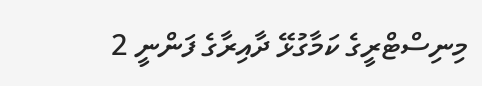މިނިސްޓްރީގެ ކަމާގުޅޭ ދާއިރާގެ ފަންނީ 2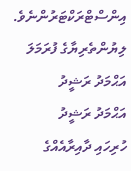އިންސްޓްރަކްޓަރުންނެވެ.
ލިޔުންތެރިޔާގެ ފުރަމަލަ
އަޙްމަދު ރަޝީދު
އަޙްމަދު ރަޝީދު
ހުރިހައި ދާއިރާއެއްގެ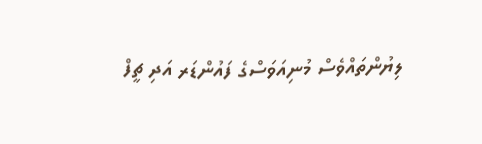ލިޔުންތައްވެސް މުނިއަވަސްގެ ފައުންޑަރ އަދި ޗީފް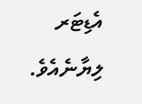އެޑިޓަރ ލިޔާނެއެވެ.